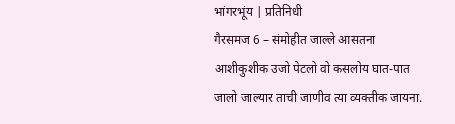भांगरभूंय | प्रतिनिधी
गैरसमज 6 – संमोहीत जाल्ले आसतना आशीकुशीक उजो पेटलो वो कसलोय घात-पात जालो जाल्यार ताची जाणीव त्या व्यक्तीक जायना.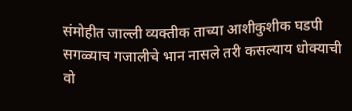संमोहीत जाल्ली व्यक्तीक ताच्या आशीकुशीक घडपी सगळ्याच गजालीचे भान नासले तरी कसल्याय धोक्याची वो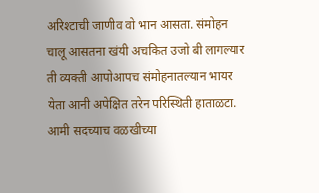अरिश्टाची जाणीव वो भान आसता. संमोहन चालू आसतना खंयी अचकित उजो बी लागल्यार ती व्यक्ती आपोआपच संमोहनातल्यान भायर येता आनी अपेक्षित तरेन परिस्थिती हाताळटा.
आमी सदच्याच वळखीच्या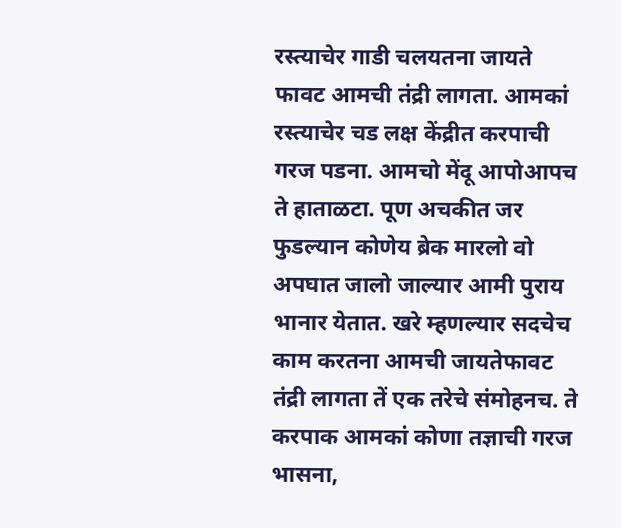रस्त्याचेर गाडी चलयतना जायते फावट आमची तंद्री लागता. आमकां रस्त्याचेर चड लक्ष केंद्रीत करपाची गरज पडना. आमचो मेंदू आपोआपच ते हाताळटा. पूण अचकीत जर फुडल्यान कोणेय ब्रेक मारलो वो अपघात जालो जाल्यार आमी पुराय भानार येतात. खरे म्हणल्यार सदचेच काम करतना आमची जायतेफावट तंद्री लागता तें एक तरेचे संमोहनच. ते करपाक आमकां कोणा तज्ञाची गरज भासना,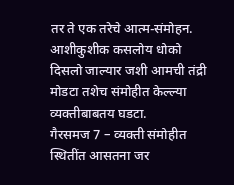तर ते एक तरेचे आत्म-संमोहन. आशीकुशीक कसलोय धोको दिसलो जाल्यार जशी आमची तंद्री मोडटा तशेच संमोहीत केल्ल्या व्यक्तीबाबतय घडटा.
गैरसमज 7 – व्यक्ती संमोहीत स्थितींत आसतना जर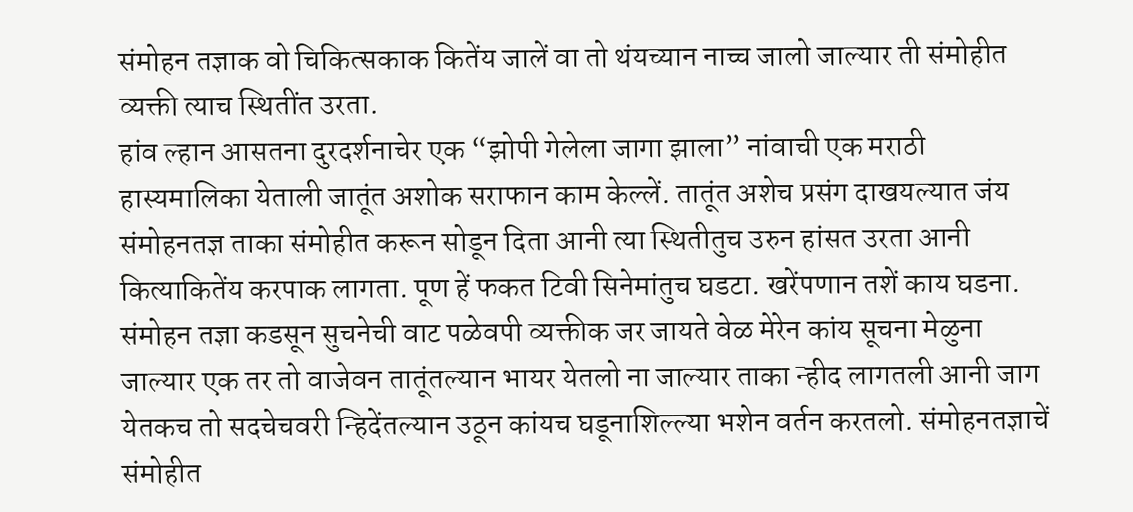संमोहन तज्ञाक वो चिकित्सकाक कितेंय जालें वा तो थंयच्यान नाच्च जालो जाल्यार ती संमोहीत व्यक्ती त्याच स्थितींत उरता.
हांव ल्हान आसतना दुरदर्शनाचेर एक “झोपी गेलेला जागा झाला” नांवाची एक मराठी हास्यमालिका येताली जातूंत अशोक सराफान काम केल्लें. तातूंत अशेच प्रसंग दाखयल्यात जंय संमोहनतज्ञ ताका संमोहीत करून सोडून दिता आनी त्या स्थितीतुच उरुन हांसत उरता आनी कित्याकितेंय करपाक लागता. पूण हें फकत टिवी सिनेमांतुच घडटा. खरेंपणान तशें काय घडना. संमोहन तज्ञा कडसून सुचनेची वाट पळेवपी व्यक्तीक जर जायते वेळ मेरेन कांय सूचना मेळुना जाल्यार एक तर तो वाजेवन तातूंतल्यान भायर येतलो ना जाल्यार ताका न्हीद लागतली आनी जाग येतकच तो सदचेचवरी न्हिदेंतल्यान उठून कांयच घडूनाशिल्ल्या भशेन वर्तन करतलो. संमोहनतज्ञाचें संमोहीत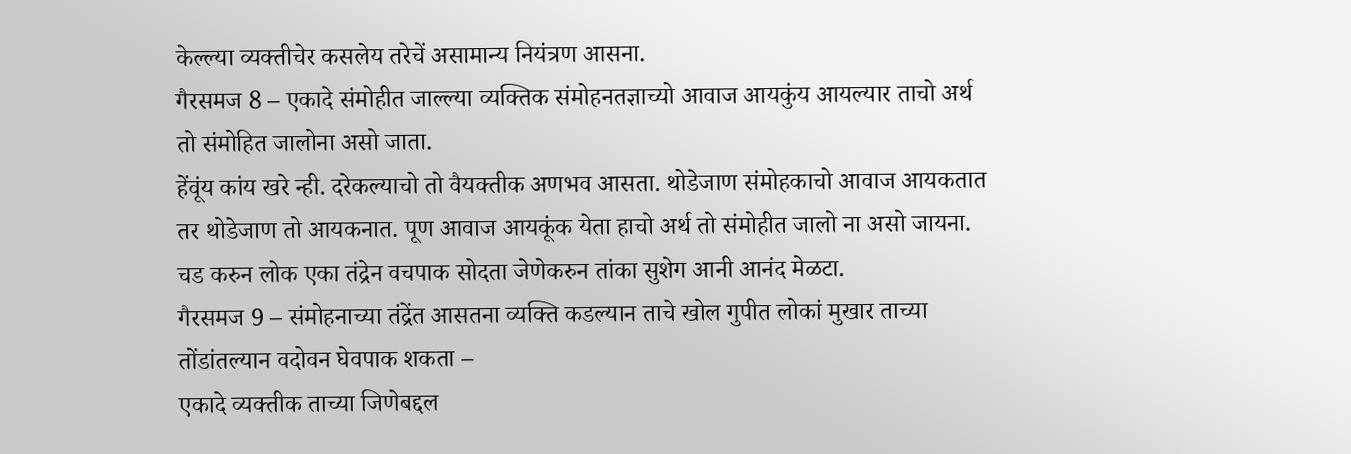केल्ल्या व्यक्तीचेर कसलेय तरेचें असामान्य नियंत्रण आसना.
गैरसमज 8 – एकादे संमोहीत जाल्ल्या व्यक्तिक संमोहनतज्ञाच्यो आवाज आयकुंय आयल्यार ताचो अर्थ तो संमोहित जालोना असो जाता.
हेंवूंय कांय खरे न्ही. दरेकल्याचो तो वैयक्तीक अणभव आसता. थोडेजाण संमोहकाचो आवाज आयकतात तर थोडेजाण तो आयकनात. पूण आवाज आयकूंक येता हाचो अर्थ तो संमोहीत जालो ना असो जायना. चड करुन लोक एका तंद्रेन वचपाक सोदता जेणेकरुन तांका सुशेग आनी आनंद मेळटा.
गैरसमज 9 – संमोहनाच्या तंद्रेंत आसतना व्यक्ति कडल्यान ताचे खोल गुपीत लोकां मुखार ताच्या तोंडांतल्यान वदोवन घेवपाक शकता –
एकादे व्यक्तीक ताच्या जिणेबद्दल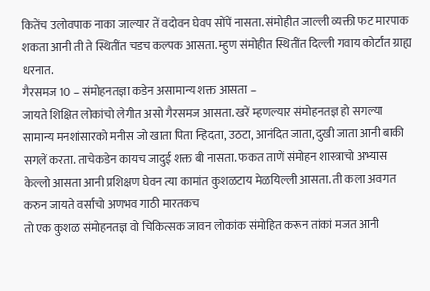कितेंच उलोवपाक नाका जाल्यार तें वदोवन घेवप सोंपें नासता. संमोहीत जाल्ली व्यक्ती फट मारपाक शकता आनी ती ते स्थितींत चडच कल्पक आसता. म्हुण संमोहीत स्थितींत दिल्ली गवाय कोर्टांत ग्राह्य धरनात.
गैरसमज 10 – संमोहनतज्ञा कडेन असामान्य शक्त आसता –
जायते शिक्षित लोकांचो लेगीत असो गैरसमज आसता. खरें म्हणल्यार संमोहनतज्ञ हो सगल्या सामान्य मनशांसारको मनीस जो खाता पिता न्हिदता, उठटा, आनंदित जाता, दुखी जाता आनी बाकी सगलें करता. ताचेकडेन कायच जादुई शक्त बी नासता. फकत ताणें संमोहन शास्त्राचो अभ्यास केल्लो आसता आनी प्रशिक्षण घेवन त्या कामांत कुशळटाय मेळयिल्ली आसता. ती कला अवगत करुन जायते वर्सांचो अणभव गाठी मारतकच
तो एक कुशळ संमोहनतज्ञ वो चिकित्सक जावन लोकांक संमोहित करून तांकां मजत आनी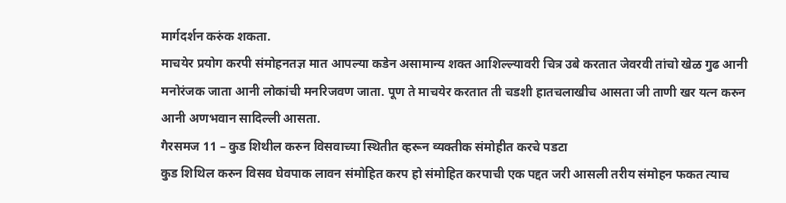मार्गदर्शन करुंक शकता.
माचयेर प्रयोग करपी संमोहनतज्ञ मात आपल्या कडेन असामान्य शक्त आशिल्ल्यावरी चित्र उबे करतात जेवरवी तांचो खेळ गुढ आनी मनोरंजक जाता आनी लोकांची मनरिजवण जाता. पूण ते माचयेर करतात ती चडशी हातचलाखीच आसता जी ताणी खर यत्न करुन आनी अणभवान सादिल्ली आसता.
गैरसमज 11 – कुड शिथील करुन विसवाच्या स्थितीत व्हरून व्यक्तीक संमोहीत करचे पडटा
कुड शिथिल करुन विसव घेवपाक लावन संमोहित करप हो संमोहित करपाची एक पद्दत जरी आसली तरीय संमोहन फकत त्याच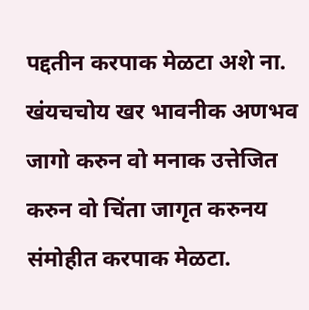पद्दतीन करपाक मेळटा अशे ना. खंयचचोय खर भावनीक अणभव जागो करुन वो मनाक उत्तेजित करुन वो चिंता जागृत करुनय संमोहीत करपाक मेळटा.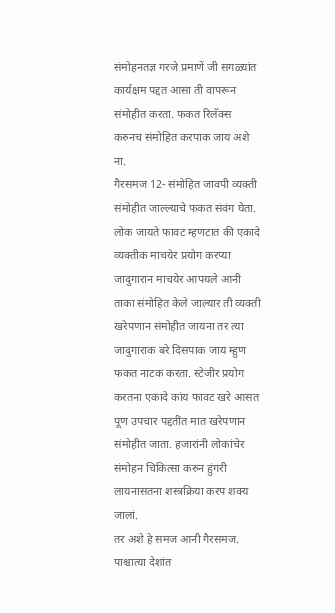संमोहनतज्ञ गरजे प्रमाणें जी सगळ्यांत कार्यक्षम पद्दत आसा ती वापरून संमोहीत करता. फकत रिलॅक्स करुनच संमोहित करपाक जाय अशे ना.
गैरसमज 12- संमोहित जावपी व्यक्ती संमोहीत जाल्ल्याचे फकत संवंग घेता.
लोक जायते फावट म्हणटात की एकादे व्यक्तीक माचयेर प्रयोग करप्या जादुगारान माचयेर आपयले आनी ताका संमोहित केले जाल्यार ती व्यक्ती खरेपणान संमोहीत जायना तर त्या जादुगाराक बरे दिसपाक जाय म्हुण फकत नाटक करता. स्टेजीर प्रयोग करतना एकादे कांय फावट खरे आसत पूण उपचार पद्दतींत मात खरेपणान संमोहीत जाता. हजारांनी लोकांचेर संमोहन चिकित्सा करुन हुंगरी लायनासतना शस्त्रक्रिया करप शक्य जालां.
तर अशे हे समज आनी गैरसमज. पाश्चात्या देशांत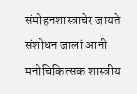संमोहनशास्त्राचेर जायते संशोधन जालां आनी मनोचिकित्सक शास्त्रीय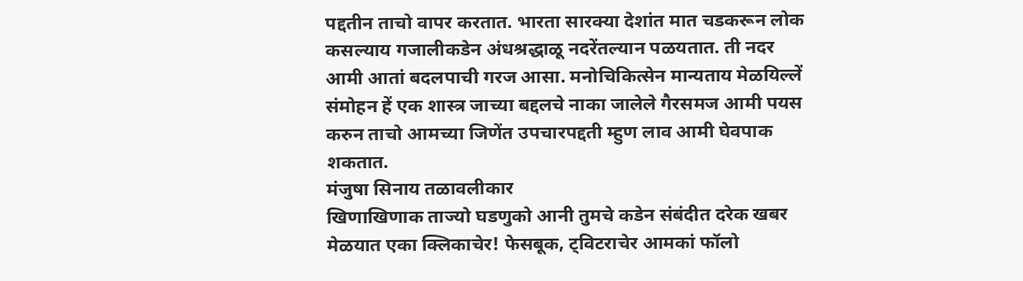पद्दतीन ताचो वापर करतात. भारता सारक्या देशांत मात चडकरून लोक कसल्याय गजालीकडेन अंधश्रद्धाळू नदरेंतल्यान पळयतात. ती नदर आमी आतां बदलपाची गरज आसा. मनोचिकित्सेन मान्यताय मेळयिल्लें संमोहन हें एक शास्त्र जाच्या बद्दलचे नाका जालेले गैरसमज आमी पयस करुन ताचो आमच्या जिणेंत उपचारपद्दती म्हुण लाव आमी घेवपाक शकतात.
मंजुषा सिनाय तळावलीकार
खिणाखिणाक ताज्यो घडणुको आनी तुमचे कडेन संबंदीत दरेक खबर मेळयात एका क्लिकाचेर! फेसबूक, ट्विटराचेर आमकां फॉलो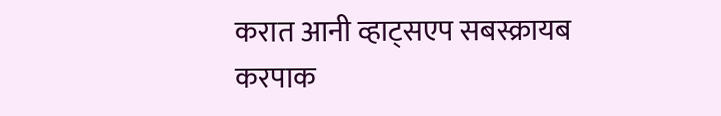करात आनी व्हाट्सएप सबस्क्रायब करपाक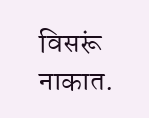विसरूं नाकात.